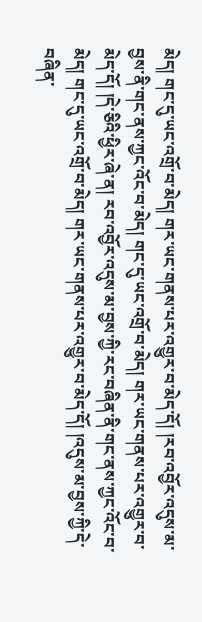མེད། གང་དུ་ཡང་འགྲོ་བ་མེད། གར་ཡང་གནས་པར་འགྱུར་བ་མེད་དོ། །རབ་འབྱོར་འདུས་མ་བྱས་ནི་གང་ནས་ཀྱང་འོང་བ་མེད། གང་དུ་ཡང་འགྲོ་བ་མེད། གར་ཡང་གནས་པར་འགྱུར་བ་མེད་དོ། །དེ་ཅིའི་ཕྱིར་ཞེ་ན། རབ་འབྱོར་འདུས་མ་བྱས་ཀྱི་རང་བཞིན་ནི་གང་ནས་ཀྱང་འོང་བ་མེད། གང་དུ་ཡང་འགྲོ་བ་མེད། གར་ཡང་གནས་པར་འགྱུར་བ་མེད་དོ། །འདུས་མ་བྱས་ཀྱི་དེ་བཞིན་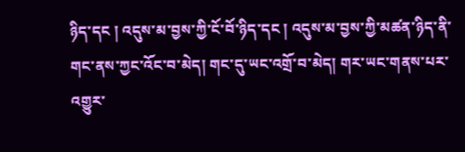ཉིད་དང ། འདུས་མ་བྱས་ཀྱི་ངོ་བོ་ཉིད་དང ། འདུས་མ་བྱས་ཀྱི་མཚན་ཉིད་ནི་གང་ནས་ཀྱང་འོང་བ་མེད། གང་དུ་ཡང་འགྲོ་བ་མེད། གར་ཡང་གནས་པར་འགྱུར་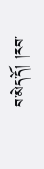བ་མེད་དོ། །རབ་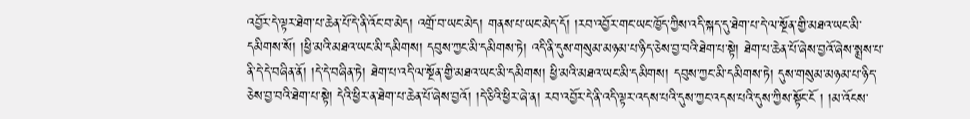འབྱོར་དེ་ལྟར་ཐེག་པ་ཆེན་པོ་དེ་ནི་འོང་བ་མེད། འགྲོ་བ་ཡང་མེད། གནས་པ་ཡང་མེད་དོ། །རབ་འབྱོར་གང་ཡང་ཁྱོད་ཀྱིས་འདི་སྐད་དུ་ཐེག་པ་དེ་ལ་སྔོན་གྱི་མཐའ་ཡང་མི་དམིགས་སོ། །ཕྱི་མའི་མཐའ་ཡང་མི་དམིགས། དབུས་ཀྱང་མི་དམིགས་ཏེ། འདི་ནི་དུས་གསུམ་མཉམ་པ་ཉིད་ཅེས་བྱ་བའི་ཐེག་པ་སྟེ། ཐེག་པ་ཆེན་པོ་ཞེས་བྱའོ་ཞེས་སྨྲས་པ་ནི་དེ་དེ་བཞིན་ནོ། །དེ་དེ་བཞིན་ཏེ། ཐེག་པ་འདི་ལ་སྔོན་གྱི་མཐའ་ཡང་མི་དམིགས། ཕྱི་མའི་མཐའ་ཡང་མི་དམིགས། དབུས་ཀྱང་མི་དམིགས་ཏེ། དུས་གསུམ་མཉམ་པ་ཉིད་ཅེས་བྱ་བའི་ཐེག་པ་སྟེ། དེའི་ཕྱིར་ན་ཐེག་པ་ཆེན་པོ་ཞེས་བྱའོ། །དེ་ཅིའི་ཕྱིར་ཞེ་ན། རབ་འབྱོར་དེ་ནི་འདི་ལྟར་འདས་པའི་དུས་ཀྱང་འདས་པའི་དུས་ཀྱིས་སྟོང་ངོ ། །མ་འོངས་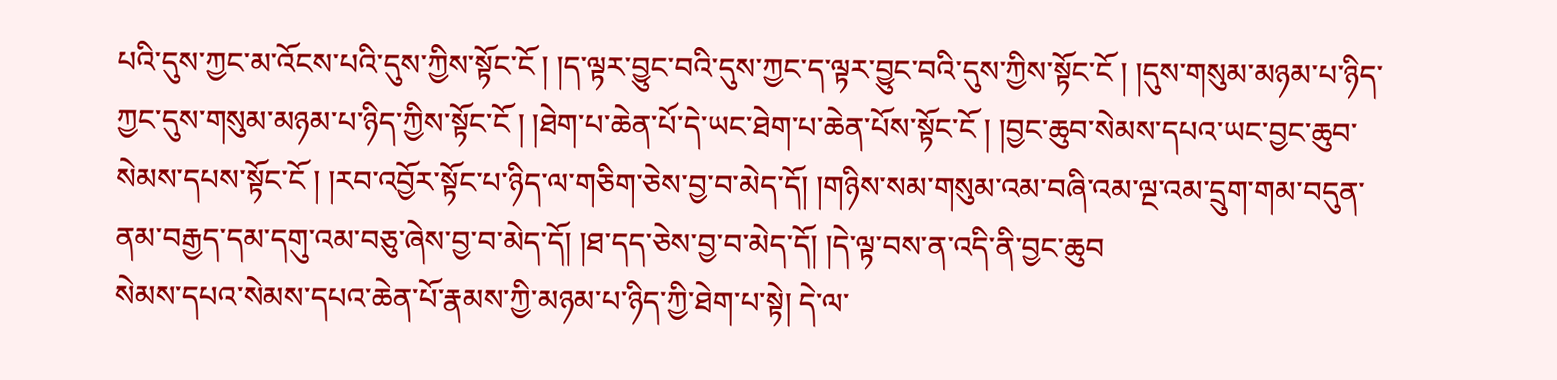པའི་དུས་ཀྱང་མ་འོངས་པའི་དུས་ཀྱིས་སྟོང་ངོ ། །ད་ལྟར་བྱུང་བའི་དུས་ཀྱང་ད་ལྟར་བྱུང་བའི་དུས་ཀྱིས་སྟོང་ངོ ། །དུས་གསུམ་མཉམ་པ་ཉིད་ཀྱང་དུས་གསུམ་མཉམ་པ་ཉིད་ཀྱིས་སྟོང་ངོ ། །ཐེག་པ་ཆེན་པོ་དེ་ཡང་ཐེག་པ་ཆེན་པོས་སྟོང་ངོ ། །བྱང་ཆུབ་སེམས་དཔའ་ཡང་བྱང་ཆུབ་སེམས་དཔས་སྟོང་ངོ ། །རབ་འབྱོར་སྟོང་པ་ཉིད་ལ་གཅིག་ཅེས་བྱ་བ་མེད་དོ། །གཉིས་སམ་གསུམ་འམ་བཞི་འམ་ལྔ་འམ་དྲུག་གམ་བདུན་ནམ་བརྒྱད་དམ་དགུ་འམ་བཅུ་ཞེས་བྱ་བ་མེད་དོ། །ཐ་དད་ཅེས་བྱ་བ་མེད་དོ། །དེ་ལྟ་བས་ན་འདི་ནི་བྱང་ཆུབ
སེམས་དཔའ་སེམས་དཔའ་ཆེན་པོ་རྣམས་ཀྱི་མཉམ་པ་ཉིད་ཀྱི་ཐེག་པ་སྟེ། དེ་ལ་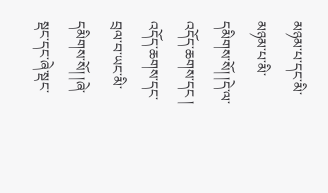མཉམ་པ་དང་མི་མཉམ་པ་མི་དམིགས་སོ། །དེ་ལ་འདོད་ཆགས་དང ། འདོད་ཆགས་དང་བྲལ་བ་ཡང་མི་དམིགས་སོ། །ཞེ་སྡང་དང་ཞེ་སྡང་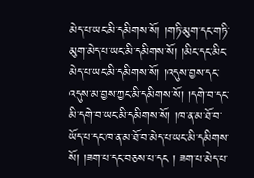མེད་པ་ཡང་མི་དམིགས་སོ། །གཏི་མུག་དང་གཏི་མུག་མེད་པ་ཡང་མི་དམིགས་སོ། །མིང་དང་མིང་མེད་པ་ཡང་མི་དམིགས་སོ། །འདུས་བྱས་དང་འདུས་མ་བྱས་ཀྱང་མི་དམིགས་སོ། །དགེ་བ་དང་མི་དགེ་བ་ཡང་མི་དམིགས་སོ། །ཁ་ན་མ་ཐོ་བ་ཡོད་པ་དང་ཁ་ན་མ་ཐོ་བ་མེད་པ་ཡང་མི་དམིགས་སོ། །ཟག་པ་དང་བཅས་པ་དང ། ཟག་པ་མེད་པ་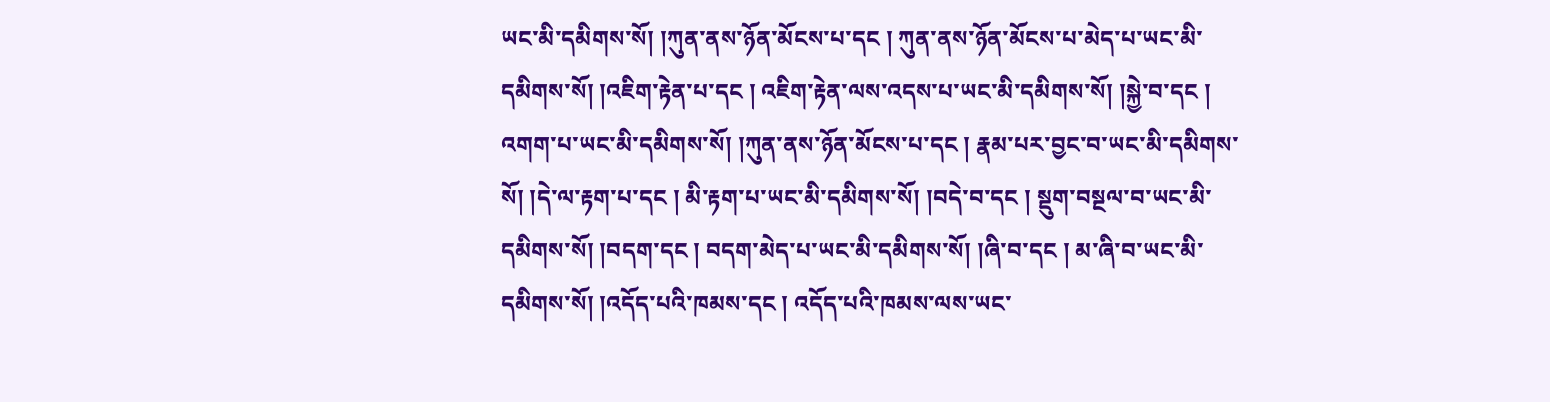ཡང་མི་དམིགས་སོ། །ཀུན་ནས་ཉོན་མོངས་པ་དང ། ཀུན་ནས་ཉོན་མོངས་པ་མེད་པ་ཡང་མི་དམིགས་སོ། །འཇིག་རྟེན་པ་དང ། འཇིག་རྟེན་ལས་འདས་པ་ཡང་མི་དམིགས་སོ། །སྐྱེ་བ་དང ། འགག་པ་ཡང་མི་དམིགས་སོ། །ཀུན་ནས་ཉོན་མོངས་པ་དང ། རྣམ་པར་བྱང་བ་ཡང་མི་དམིགས་སོ། །དེ་ལ་རྟག་པ་དང ། མི་རྟག་པ་ཡང་མི་དམིགས་སོ། །བདེ་བ་དང ། སྡུག་བསྔལ་བ་ཡང་མི་དམིགས་སོ། །བདག་དང ། བདག་མེད་པ་ཡང་མི་དམིགས་སོ། །ཞི་བ་དང ། མ་ཞི་བ་ཡང་མི་དམིགས་སོ། །འདོད་པའི་ཁམས་དང ། འདོད་པའི་ཁམས་ལས་ཡང་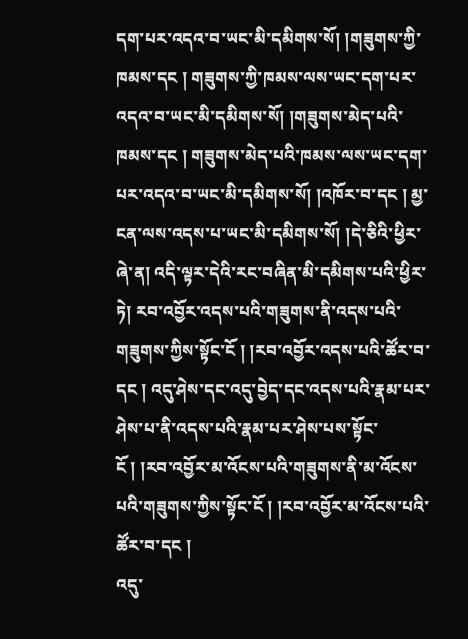དག་པར་འདའ་བ་ཡང་མི་དམིགས་སོ། །གཟུགས་ཀྱི་ཁམས་དང ། གཟུགས་ཀྱི་ཁམས་ལས་ཡང་དག་པར་འདའ་བ་ཡང་མི་དམིགས་སོ། །གཟུགས་མེད་པའི་ཁམས་དང ། གཟུགས་མེད་པའི་ཁམས་ལས་ཡང་དག་པར་འདའ་བ་ཡང་མི་དམིགས་སོ། །འཁོར་བ་དང ། མྱ་ངན་ལས་འདས་པ་ཡང་མི་དམིགས་སོ། །དེ་ཅིའི་ཕྱིར་ཞེ་ན། འདི་ལྟར་དེའི་རང་བཞིན་མི་དམིགས་པའི་ཕྱིར་ཏེ། རབ་འབྱོར་འདས་པའི་གཟུགས་ནི་འདས་པའི་གཟུགས་ཀྱིས་སྟོང་ངོ ། །རབ་འབྱོར་འདས་པའི་ཚོར་བ་དང ། འདུ་ཤེས་དང་འདུ་བྱེད་དང་འདས་པའི་རྣམ་པར་ཤེས་པ་ནི་འདས་པའི་རྣམ་པར་ཤེས་པས་སྟོང་ངོ ། །རབ་འབྱོར་མ་འོངས་པའི་གཟུགས་ནི་མ་འོངས་པའི་གཟུགས་ཀྱིས་སྟོང་ངོ ། །རབ་འབྱོར་མ་འོངས་པའི་ཚོར་བ་དང །
འདུ་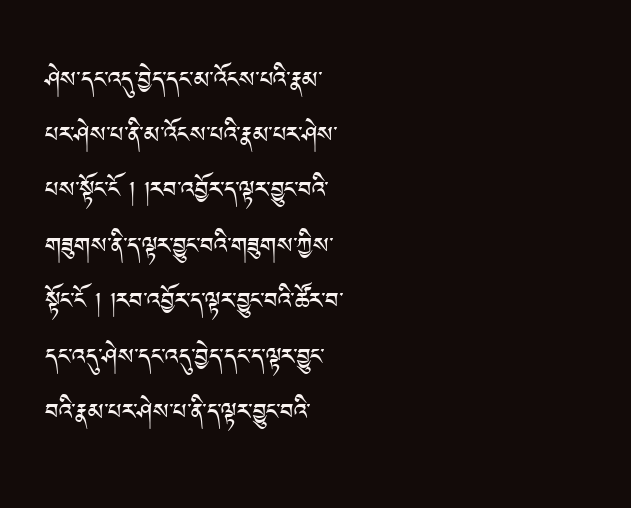ཤེས་དང་འདུ་བྱེད་དང་མ་འོངས་པའི་རྣམ་པར་ཤེས་པ་ནི་མ་འོངས་པའི་རྣམ་པར་ཤེས་པས་སྟོང་ངོ ། །རབ་འབྱོར་ད་ལྟར་བྱུང་བའི་གཟུགས་ནི་ད་ལྟར་བྱུང་བའི་གཟུགས་ཀྱིས་སྟོང་ངོ ། །རབ་འབྱོར་ད་ལྟར་བྱུང་བའི་ཚོར་བ་དང་འདུ་ཤེས་དང་འདུ་བྱེད་དང་ད་ལྟར་བྱུང་བའི་རྣམ་པར་ཤེས་པ་ནི་ད་ལྟར་བྱུང་བའི་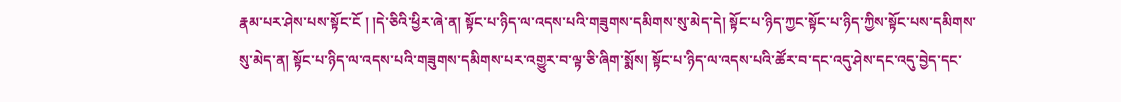རྣམ་པར་ཤེས་པས་སྟོང་ངོ ། །དེ་ཅིའི་ཕྱིར་ཞེ་ན། སྟོང་པ་ཉིད་ལ་འདས་པའི་གཟུགས་དམིགས་སུ་མེད་དེ། སྟོང་པ་ཉིད་ཀྱང་སྟོང་པ་ཉིད་ཀྱིས་སྟོང་པས་དམིགས་སུ་མེད་ན། སྟོང་པ་ཉིད་ལ་འདས་པའི་གཟུགས་དམིགས་པར་འགྱུར་བ་ལྟ་ཅི་ཞིག་སྨོས། སྟོང་པ་ཉིད་ལ་འདས་པའི་ཚོར་བ་དང་འདུ་ཤེས་དང་འདུ་བྱེད་དང་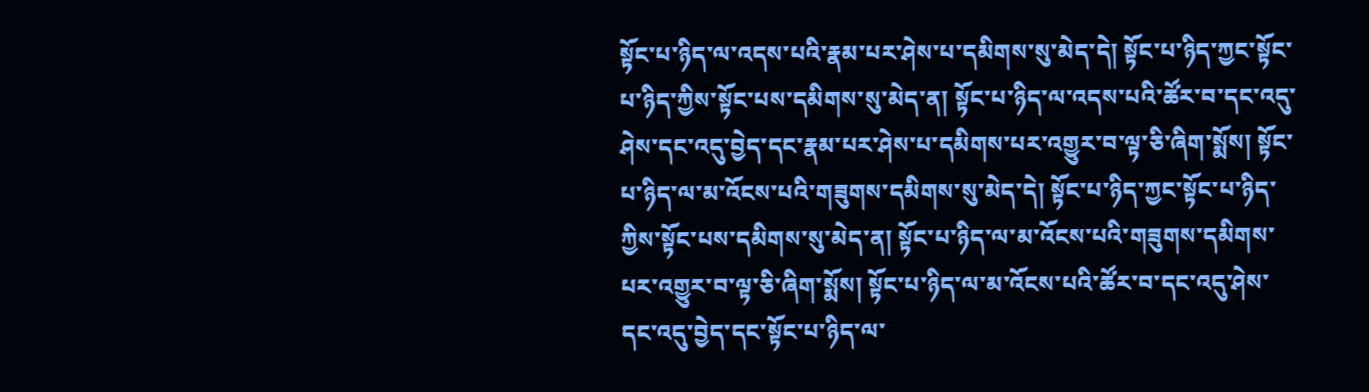སྟོང་པ་ཉིད་ལ་འདས་པའི་རྣམ་པར་ཤེས་པ་དམིགས་སུ་མེད་དེ། སྟོང་པ་ཉིད་ཀྱང་སྟོང་པ་ཉིད་ཀྱིས་སྟོང་པས་དམིགས་སུ་མེད་ན། སྟོང་པ་ཉིད་ལ་འདས་པའི་ཚོར་བ་དང་འདུ་ཤེས་དང་འདུ་བྱེད་དང་རྣམ་པར་ཤེས་པ་དམིགས་པར་འགྱུར་བ་ལྟ་ཅི་ཞིག་སྨོས། སྟོང་པ་ཉིད་ལ་མ་འོངས་པའི་གཟུགས་དམིགས་སུ་མེད་དེ། སྟོང་པ་ཉིད་ཀྱང་སྟོང་པ་ཉིད་ཀྱིས་སྟོང་པས་དམིགས་སུ་མེད་ན། སྟོང་པ་ཉིད་ལ་མ་འོངས་པའི་གཟུགས་དམིགས་པར་འགྱུར་བ་ལྟ་ཅི་ཞིག་སྨོས། སྟོང་པ་ཉིད་ལ་མ་འོངས་པའི་ཚོར་བ་དང་འདུ་ཤེས་དང་འདུ་བྱེད་དང་སྟོང་པ་ཉིད་ལ་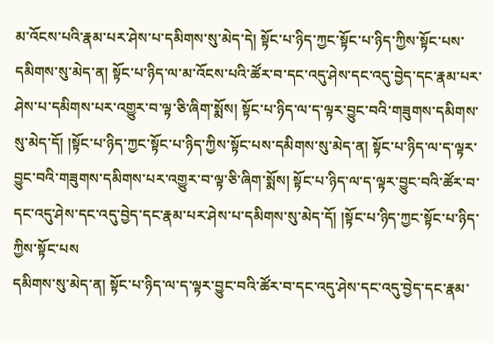མ་འོངས་པའི་རྣམ་པར་ཤེས་པ་དམིགས་སུ་མེད་དེ། སྟོང་པ་ཉིད་ཀྱང་སྟོང་པ་ཉིད་ཀྱིས་སྟོང་པས་དམིགས་སུ་མེད་ན། སྟོང་པ་ཉིད་ལ་མ་འོངས་པའི་ཚོར་བ་དང་འདུ་ཤེས་དང་འདུ་བྱེད་དང་རྣམ་པར་ཤེས་པ་དམིགས་པར་འགྱུར་བ་ལྟ་ཅི་ཞིག་སྨོས། སྟོང་པ་ཉིད་ལ་ད་ལྟར་བྱུང་བའི་གཟུགས་དམིགས་སུ་མེད་དོ། །སྟོང་པ་ཉིད་ཀྱང་སྟོང་པ་ཉིད་ཀྱིས་སྟོང་པས་དམིགས་སུ་མེད་ན། སྟོང་པ་ཉིད་ལ་ད་ལྟར་བྱུང་བའི་གཟུགས་དམིགས་པར་འགྱུར་བ་ལྟ་ཅི་ཞིག་སྨོས། སྟོང་པ་ཉིད་ལ་ད་ལྟར་བྱུང་བའི་ཚོར་བ་དང་འདུ་ཤེས་དང་འདུ་བྱེད་དང་རྣམ་པར་ཤེས་པ་དམིགས་སུ་མེད་དོ། །སྟོང་པ་ཉིད་ཀྱང་སྟོང་པ་ཉིད་ཀྱིས་སྟོང་པས
དམིགས་སུ་མེད་ན། སྟོང་པ་ཉིད་ལ་ད་ལྟར་བྱུང་བའི་ཚོར་བ་དང་འདུ་ཤེས་དང་འདུ་བྱེད་དང་རྣམ་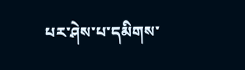པར་ཤེས་པ་དམིགས་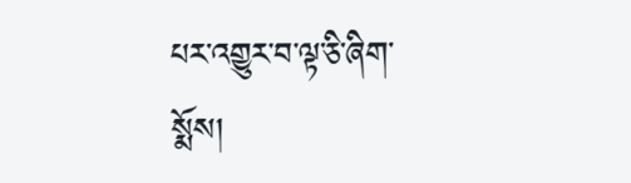པར་འགྱུར་བ་ལྟ་ཅི་ཞིག་སྨོས།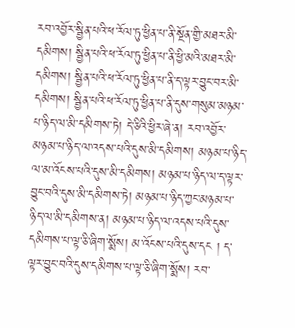རབ་འབྱོར་སྦྱིན་པའི་ཕ་རོལ་ཏུ་ཕྱིན་པ་ནི་སྔོན་གྱི་མཐར་མི་དམིགས། སྦྱིན་པའི་ཕ་རོལ་ཏུ་ཕྱིན་པ་ནི་ཕྱི་མའི་མཐར་མི་དམིགས། སྦྱིན་པའི་ཕ་རོལ་ཏུ་ཕྱིན་པ་ནི་ད་ལྟར་བྱུང་བར་མི་དམིགས། སྦྱིན་པའི་ཕ་རོལ་ཏུ་ཕྱིན་པ་ནི་དུས་གསུམ་མཉམ་པ་ཉིད་ལ་མི་དམིགས་ཏེ། དེ་ཅིའི་ཕྱིར་ཞེ་ན། རབ་འབྱོར་མཉམ་པ་ཉིད་ལ་འདས་པའི་དུས་མི་དམིགས། མཉམ་པ་ཉིད་ལ་མ་འོངས་པའི་དུས་མི་དམིགས། མཉམ་པ་ཉིད་ལ་ད་ལྟར་བྱུང་བའི་དུས་མི་དམིགས་ཏེ། མཉམ་པ་ཉིད་ཀྱང་མཉམ་པ་ཉིད་ལ་མི་དམིགས་ན། མཉམ་པ་ཉིད་ལ་འདས་པའི་དུས་དམིགས་པ་ལྟ་ཅི་ཞིག་སྨོས། མ་འོངས་པའི་དུས་དང ། ད་ལྟར་བྱུང་བའི་དུས་དམིགས་པ་ལྟ་ཅི་ཞིག་སྨོས། རབ་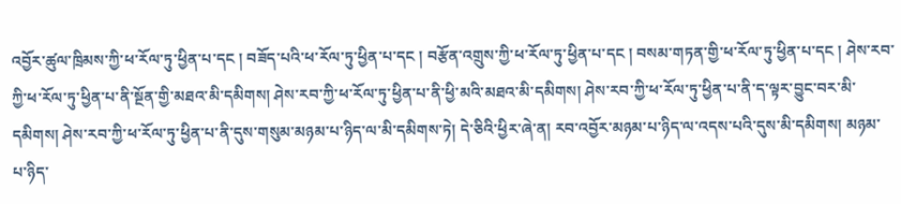འབྱོར་ཚུལ་ཁྲིམས་ཀྱི་ཕ་རོལ་ཏུ་ཕྱིན་པ་དང ། བཟོད་པའི་ཕ་རོལ་ཏུ་ཕྱིན་པ་དང ། བརྩོན་འགྲུས་ཀྱི་ཕ་རོལ་ཏུ་ཕྱིན་པ་དང ། བསམ་གཏན་གྱི་ཕ་རོལ་ཏུ་ཕྱིན་པ་དང ། ཤེས་རབ་ཀྱི་ཕ་རོལ་ཏུ་ཕྱིན་པ་ནི་སྔོན་གྱི་མཐའ་མི་དམིགས། ཤེས་རབ་ཀྱི་ཕ་རོལ་ཏུ་ཕྱིན་པ་ནི་ཕྱི་མའི་མཐའ་མི་དམིགས། ཤེས་རབ་ཀྱི་ཕ་རོལ་ཏུ་ཕྱིན་པ་ནི་ད་ལྟར་བྱུང་བར་མི་དམིགས། ཤེས་རབ་ཀྱི་ཕ་རོལ་ཏུ་ཕྱིན་པ་ནི་དུས་གསུམ་མཉམ་པ་ཉིད་ལ་མི་དམིགས་ཏེ། དེ་ཅིའི་ཕྱིར་ཞེ་ན། རབ་འབྱོར་མཉམ་པ་ཉིད་ལ་འདས་པའི་དུས་མི་དམིགས། མཉམ་པ་ཉིད་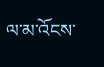ལ་མ་འོངས་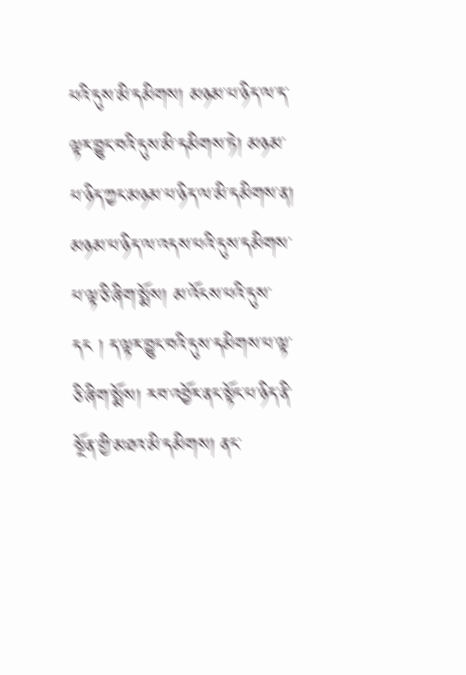པའི་དུས་མི་དམིགས། མཉམ་པ་ཉིད་ལ་ད་ལྟར་བྱུང་བའི་དུས་མི་དམིགས་ཏེ། མཉམ་པ་ཉིད་ཀྱང་མཉམ་པ་ཉིད་ལ་མི་དམིགས་ན། མཉམ་པ་ཉིད་ལ་འདས་པའི་དུས་དམིགས་པ་ལྟ་ཅི་ཞིག་སྨོས། མ་འོངས་པའི་དུས་དང ། ད་ལྟར་བྱུང་བའི་དུས་དམིགས་པ་ལྟ་ཅི་ཞིག་སྨོས། རབ་འབྱོར་ནང་སྟོང་པ་ཉིད་ནི་སྔོན་གྱི་མཐའ་མི་དམིགས། ནང་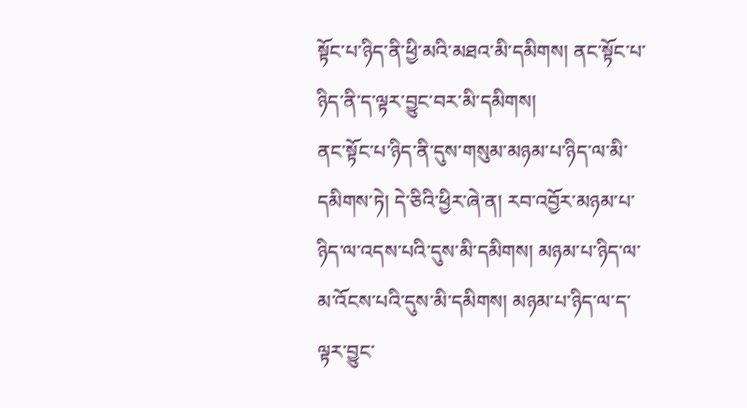སྟོང་པ་ཉིད་ནི་ཕྱི་མའི་མཐའ་མི་དམིགས། ནང་སྟོང་པ་ཉིད་ནི་ད་ལྟར་བྱུང་བར་མི་དམིགས།
ནང་སྟོང་པ་ཉིད་ནི་དུས་གསུམ་མཉམ་པ་ཉིད་ལ་མི་དམིགས་ཏེ། དེ་ཅིའི་ཕྱིར་ཞེ་ན། རབ་འབྱོར་མཉམ་པ་ཉིད་ལ་འདས་པའི་དུས་མི་དམིགས། མཉམ་པ་ཉིད་ལ་མ་འོངས་པའི་དུས་མི་དམིགས། མཉམ་པ་ཉིད་ལ་ད་ལྟར་བྱུང་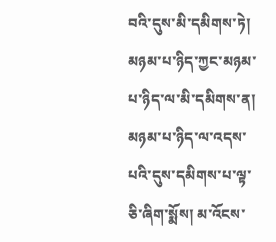བའི་དུས་མི་དམིགས་ཏེ། མཉམ་པ་ཉིད་ཀྱང་མཉམ་པ་ཉིད་ལ་མི་དམིགས་ན། མཉམ་པ་ཉིད་ལ་འདས་པའི་དུས་དམིགས་པ་ལྟ་ཅི་ཞིག་སྨོས། མ་འོངས་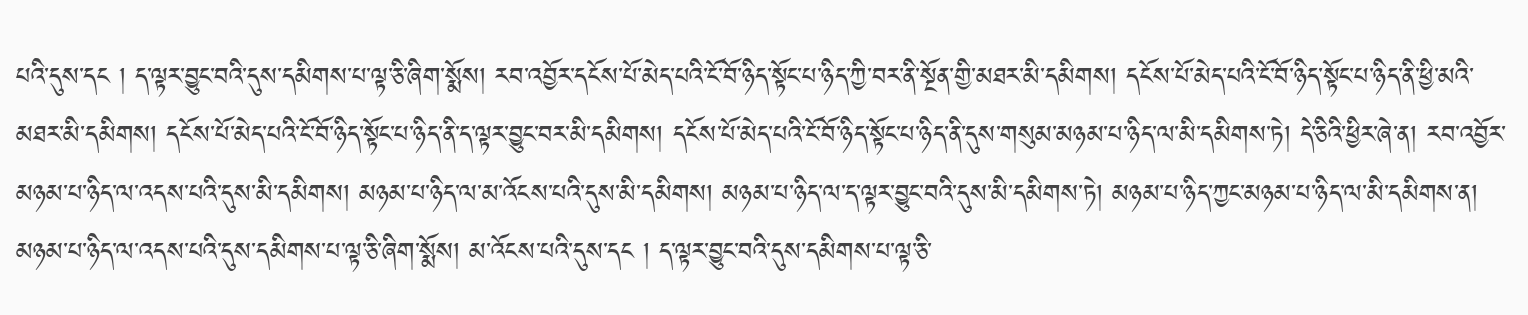པའི་དུས་དང ། ད་ལྟར་བྱུང་བའི་དུས་དམིགས་པ་ལྟ་ཅི་ཞིག་སྨོས། རབ་འབྱོར་དངོས་པོ་མེད་པའི་ངོ་བོ་ཉིད་སྟོང་པ་ཉིད་ཀྱི་བར་ནི་སྔོན་གྱི་མཐར་མི་དམིགས། དངོས་པོ་མེད་པའི་ངོ་བོ་ཉིད་སྟོང་པ་ཉིད་ནི་ཕྱི་མའི་མཐར་མི་དམིགས། དངོས་པོ་མེད་པའི་ངོ་བོ་ཉིད་སྟོང་པ་ཉིད་ནི་ད་ལྟར་བྱུང་བར་མི་དམིགས། དངོས་པོ་མེད་པའི་ངོ་བོ་ཉིད་སྟོང་པ་ཉིད་ནི་དུས་གསུམ་མཉམ་པ་ཉིད་ལ་མི་དམིགས་ཏེ། དེ་ཅིའི་ཕྱིར་ཞེ་ན། རབ་འབྱོར་མཉམ་པ་ཉིད་ལ་འདས་པའི་དུས་མི་དམིགས། མཉམ་པ་ཉིད་ལ་མ་འོངས་པའི་དུས་མི་དམིགས། མཉམ་པ་ཉིད་ལ་ད་ལྟར་བྱུང་བའི་དུས་མི་དམིགས་ཏེ། མཉམ་པ་ཉིད་ཀྱང་མཉམ་པ་ཉིད་ལ་མི་དམིགས་ན། མཉམ་པ་ཉིད་ལ་འདས་པའི་དུས་དམིགས་པ་ལྟ་ཅི་ཞིག་སྨོས། མ་འོངས་པའི་དུས་དང ། ད་ལྟར་བྱུང་བའི་དུས་དམིགས་པ་ལྟ་ཅི་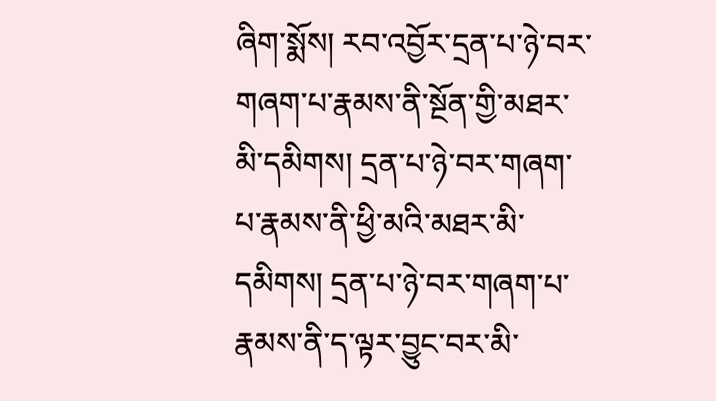ཞིག་སྨོས། རབ་འབྱོར་དྲན་པ་ཉེ་བར་གཞག་པ་རྣམས་ནི་སྔོན་གྱི་མཐར་མི་དམིགས། དྲན་པ་ཉེ་བར་གཞག་པ་རྣམས་ནི་ཕྱི་མའི་མཐར་མི་དམིགས། དྲན་པ་ཉེ་བར་གཞག་པ་རྣམས་ནི་ད་ལྟར་བྱུང་བར་མི་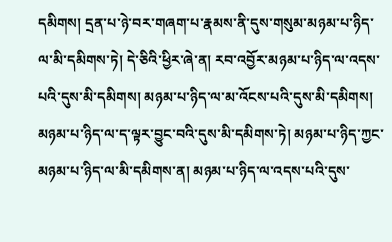དམིགས། དྲན་པ་ཉེ་བར་གཞག་པ་རྣམས་ནི་དུས་གསུམ་མཉམ་པ་ཉིད་ལ་མི་དམིགས་ཏེ། དེ་ཅིའི་ཕྱིར་ཞེ་ན། རབ་འབྱོར་མཉམ་པ་ཉིད་ལ་འདས་པའི་དུས་མི་དམིགས། མཉམ་པ་ཉིད་ལ་མ་འོངས་པའི་དུས་མི་དམིགས། མཉམ་པ་ཉིད་ལ་ད་ལྟར་བྱུང་བའི་དུས་མི་དམིགས་ཏེ། མཉམ་པ་ཉིད་ཀྱང་མཉམ་པ་ཉིད་ལ་མི་དམིགས་ན། མཉམ་པ་ཉིད་ལ་འདས་པའི་དུས་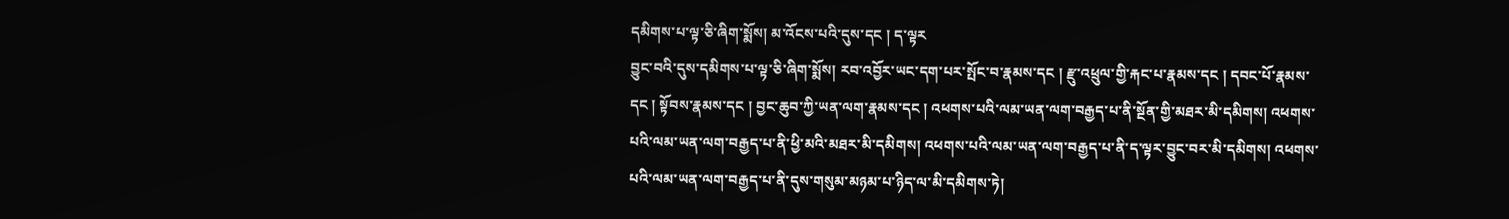དམིགས་པ་ལྟ་ཅི་ཞིག་སྨོས། མ་འོངས་པའི་དུས་དང ། ད་ལྟར
བྱུང་བའི་དུས་དམིགས་པ་ལྟ་ཅི་ཞིག་སྨོས། རབ་འབྱོར་ཡང་དག་པར་སྤོང་བ་རྣམས་དང ། རྫུ་འཕྲུལ་གྱི་རྐང་པ་རྣམས་དང ། དབང་པོ་རྣམས་དང ། སྟོབས་རྣམས་དང ། བྱང་ཆུབ་ཀྱི་ཡན་ལག་རྣམས་དང ། འཕགས་པའི་ལམ་ཡན་ལག་བརྒྱད་པ་ནི་སྔོན་གྱི་མཐར་མི་དམིགས། འཕགས་པའི་ལམ་ཡན་ལག་བརྒྱད་པ་ནི་ཕྱི་མའི་མཐར་མི་དམིགས། འཕགས་པའི་ལམ་ཡན་ལག་བརྒྱད་པ་ནི་ད་ལྟར་བྱུང་བར་མི་དམིགས། འཕགས་པའི་ལམ་ཡན་ལག་བརྒྱད་པ་ནི་དུས་གསུམ་མཉམ་པ་ཉིད་ལ་མི་དམིགས་ཏེ།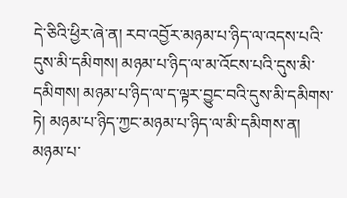དེ་ཅིའི་ཕྱིར་ཞེ་ན། རབ་འབྱོར་མཉམ་པ་ཉིད་ལ་འདས་པའི་དུས་མི་དམིགས། མཉམ་པ་ཉིད་ལ་མ་འོངས་པའི་དུས་མི་དམིགས། མཉམ་པ་ཉིད་ལ་ད་ལྟར་བྱུང་བའི་དུས་མི་དམིགས་ཏེ། མཉམ་པ་ཉིད་ཀྱང་མཉམ་པ་ཉིད་ལ་མི་དམིགས་ན། མཉམ་པ་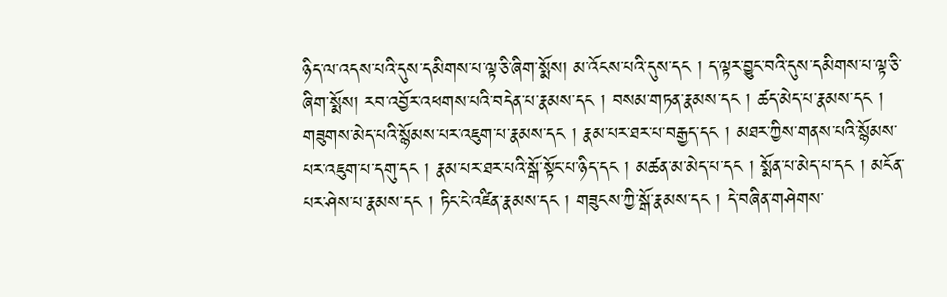ཉིད་ལ་འདས་པའི་དུས་དམིགས་པ་ལྟ་ཅི་ཞིག་སྨོས། མ་འོངས་པའི་དུས་དང ། ད་ལྟར་བྱུང་བའི་དུས་དམིགས་པ་ལྟ་ཅི་ཞིག་སྨོས། རབ་འབྱོར་འཕགས་པའི་བདེན་པ་རྣམས་དང ། བསམ་གཏན་རྣམས་དང ། ཚད་མེད་པ་རྣམས་དང ། གཟུགས་མེད་པའི་སྙོམས་པར་འཇུག་པ་རྣམས་དང ། རྣམ་པར་ཐར་པ་བརྒྱད་དང ། མཐར་ཀྱིས་གནས་པའི་སྙོམས་པར་འཇུག་པ་དགུ་དང ། རྣམ་པར་ཐར་པའི་སྒོ་སྟོང་པ་ཉིད་དང ། མཚན་མ་མེད་པ་དང ། སྨོན་པ་མེད་པ་དང ། མངོན་པར་ཤེས་པ་རྣམས་དང ། ཏིང་ངེ་འཛིན་རྣམས་དང ། གཟུངས་ཀྱི་སྒོ་རྣམས་དང ། དེ་བཞིན་གཤེགས་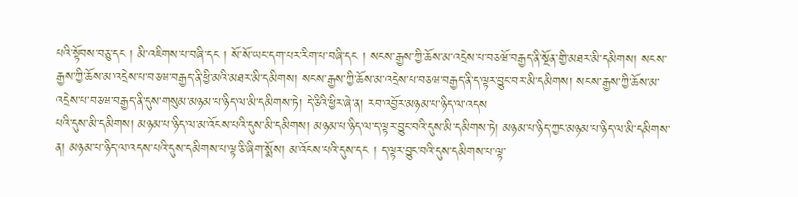པའི་སྟོབས་བཅུ་དང ། མི་འཇིགས་པ་བཞི་དང ། སོ་སོ་ཡང་དག་པར་རིག་པ་བཞི་དང ། སངས་རྒྱས་ཀྱི་ཆོས་མ་འདྲེས་པ་བཅཝོ་བརྒྱད་ནི་སྔོན་གྱི་མཐར་མི་དམིགས། སངས་རྒྱས་ཀྱི་ཆོས་མ་འདྲེས་པ་བཅཝ་བརྒྱད་ནི་ཕྱི་མའི་མཐར་མི་དམིགས། སངས་རྒྱས་ཀྱི་ཆོས་མ་འདྲེས་པ་བཅཝ་བརྒྱད་ནི་ད་ལྟར་བྱུང་བར་མི་དམིགས། སངས་རྒྱས་ཀྱི་ཆོས་མ་འདྲེས་པ་བཅཝ་བརྒྱད་ནི་དུས་གསུམ་མཉམ་པ་ཉིད་ལ་མི་དམིགས་ཏེ། དེ་ཅིའི་ཕྱིར་ཞེ་ན། རབ་འབྱོར་མཉམ་པ་ཉིད་ལ་འདས
པའི་དུས་མི་དམིགས། མཉམ་པ་ཉིད་ལ་མ་འོངས་པའི་དུས་མི་དམིགས། མཉམ་པ་ཉིད་ལ་ད་ལྟར་བྱུང་བའི་དུས་མི་དམིགས་ཏེ། མཉམ་པ་ཉིད་ཀྱང་མཉམ་པ་ཉིད་ལ་མི་དམིགས་ན། མཉམ་པ་ཉིད་ལ་འདས་པའི་དུས་དམིགས་པ་ལྟ་ཅི་ཞིག་སྨོས། མ་འོངས་པའི་དུས་དང ། ད་ལྟར་བྱུང་བའི་དུས་དམིགས་པ་ལྟ་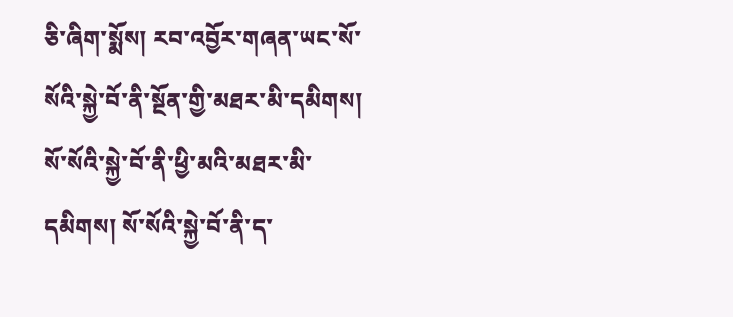ཅི་ཞིག་སྨོས། རབ་འབྱོར་གཞན་ཡང་སོ་སོའི་སྐྱེ་བོ་ནི་སྔོན་གྱི་མཐར་མི་དམིགས། སོ་སོའི་སྐྱེ་བོ་ནི་ཕྱི་མའི་མཐར་མི་དམིགས། སོ་སོའི་སྐྱེ་བོ་ནི་ད་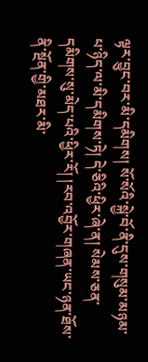ལྟར་བྱུང་བར་མི་དམིགས། སོ་སོའི་སྐྱེ་བོ་ནི་དུས་གསུམ་མཉམ་པ་ཉིད་ལ་མི་དམིགས་ཏེ། དེ་ཅིའི་ཕྱིར་ཞེ་ན། སེམས་ཅན་དམིགས་སུ་མེད་པའི་ཕྱིར་རོ། །རབ་འབྱོར་གཞན་ཡང་ཉན་ཐོས་ནི་སྔོན་གྱི་མཐར་མི་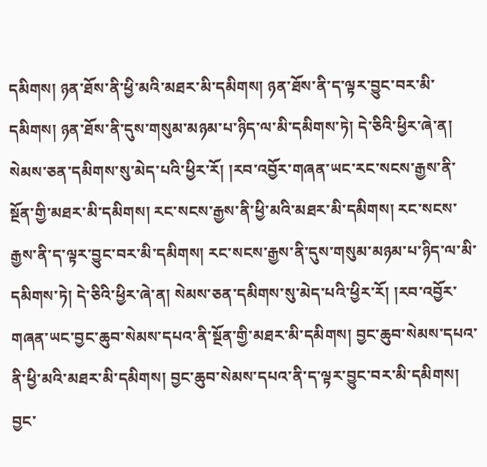དམིགས། ཉན་ཐོས་ནི་ཕྱི་མའི་མཐར་མི་དམིགས། ཉན་ཐོས་ནི་ད་ལྟར་བྱུང་བར་མི་དམིགས། ཉན་ཐོས་ནི་དུས་གསུམ་མཉམ་པ་ཉིད་ལ་མི་དམིགས་ཏེ། དེ་ཅིའི་ཕྱིར་ཞེ་ན། སེམས་ཅན་དམིགས་སུ་མེད་པའི་ཕྱིར་རོ། །རབ་འབྱོར་གཞན་ཡང་རང་སངས་རྒྱས་ནི་སྔོན་གྱི་མཐར་མི་དམིགས། རང་སངས་རྒྱས་ནི་ཕྱི་མའི་མཐར་མི་དམིགས། རང་སངས་རྒྱས་ནི་ད་ལྟར་བྱུང་བར་མི་དམིགས། རང་སངས་རྒྱས་ནི་དུས་གསུམ་མཉམ་པ་ཉིད་ལ་མི་དམིགས་ཏེ། དེ་ཅིའི་ཕྱིར་ཞེ་ན། སེམས་ཅན་དམིགས་སུ་མེད་པའི་ཕྱིར་རོ། །རབ་འབྱོར་གཞན་ཡང་བྱང་ཆུབ་སེམས་དཔའ་ནི་སྔོན་གྱི་མཐར་མི་དམིགས། བྱང་ཆུབ་སེམས་དཔའ་ནི་ཕྱི་མའི་མཐར་མི་དམིགས། བྱང་ཆུབ་སེམས་དཔའ་ནི་ད་ལྟར་བྱུང་བར་མི་དམིགས། བྱང་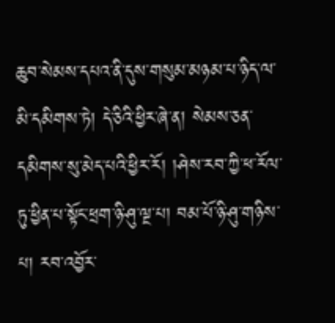ཆུབ་སེམས་དཔའ་ནི་དུས་གསུམ་མཉམ་པ་ཉིད་ལ་མི་དམིགས་ཏེ། དེ་ཅིའི་ཕྱིར་ཞེ་ན། སེམས་ཅན་དམིགས་སུ་མེད་པའི་ཕྱིར་རོ། །ཤེས་རབ་ཀྱི་ཕ་རོལ་ཏུ་ཕྱིན་པ་སྟོང་ཕྲག་ཉི་ཤུ་ལྔ་པ། བམ་པོ་ཉི་ཤུ་གཉིས་པ། རབ་འབྱོར་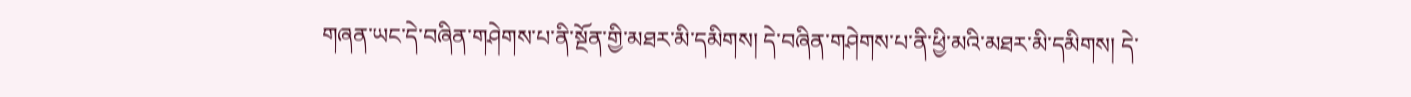གཞན་ཡང་དེ་བཞིན་གཤེགས་པ་ནི་སྔོན་གྱི་མཐར་མི་དམིགས། དེ་བཞིན་གཤེགས་པ་ནི་ཕྱི་མའི་མཐར་མི་དམིགས། དེ་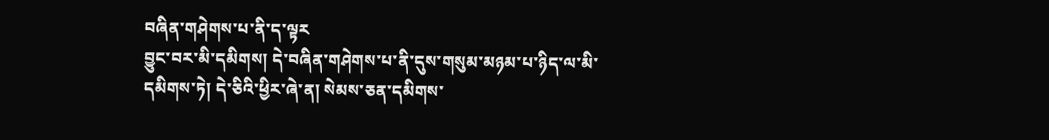བཞིན་གཤེགས་པ་ནི་ད་ལྟར
བྱུང་བར་མི་དམིགས། དེ་བཞིན་གཤེགས་པ་ནི་དུས་གསུམ་མཉམ་པ་ཉིད་ལ་མི་དམིགས་ཏེ། དེ་ཅིའི་ཕྱིར་ཞེ་ན། སེམས་ཅན་དམིགས་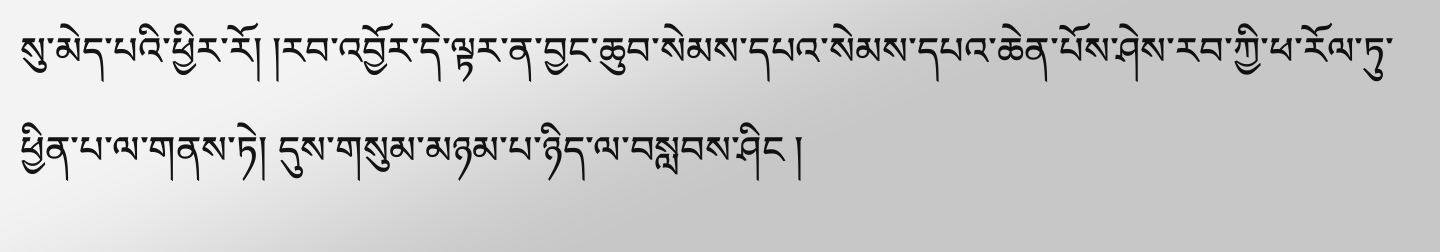སུ་མེད་པའི་ཕྱིར་རོ། །རབ་འབྱོར་དེ་ལྟར་ན་བྱང་ཆུབ་སེམས་དཔའ་སེམས་དཔའ་ཆེན་པོས་ཤེས་རབ་ཀྱི་ཕ་རོལ་ཏུ་ཕྱིན་པ་ལ་གནས་ཏེ། དུས་གསུམ་མཉམ་པ་ཉིད་ལ་བསླབས་ཤིང །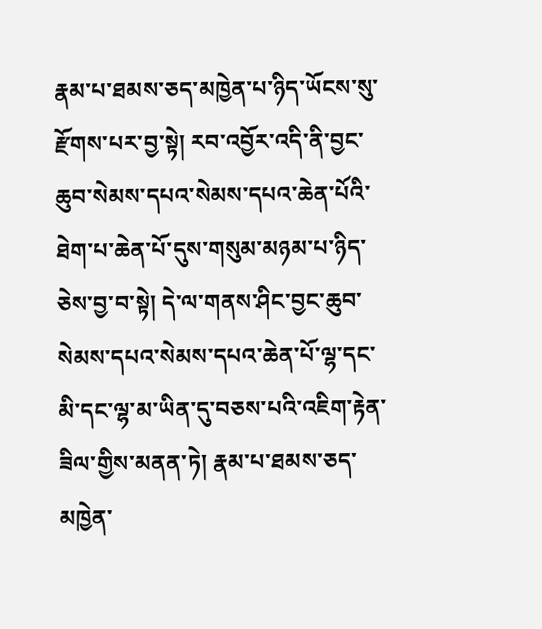རྣམ་པ་ཐམས་ཅད་མཁྱེན་པ་ཉིད་ཡོངས་སུ་རྫོགས་པར་བྱ་སྟེ། རབ་འབྱོར་འདི་ནི་བྱང་ཆུབ་སེམས་དཔའ་སེམས་དཔའ་ཆེན་པོའི་ཐེག་པ་ཆེན་པོ་དུས་གསུམ་མཉམ་པ་ཉིད་ཅེས་བྱ་བ་སྟེ། དེ་ལ་གནས་ཤིང་བྱང་ཆུབ་སེམས་དཔའ་སེམས་དཔའ་ཆེན་པོ་ལྷ་དང་མི་དང་ལྷ་མ་ཡིན་དུ་བཅས་པའི་འཇིག་རྟེན་ཟིལ་གྱིས་མནན་ཏེ། རྣམ་པ་ཐམས་ཅད་མཁྱེན་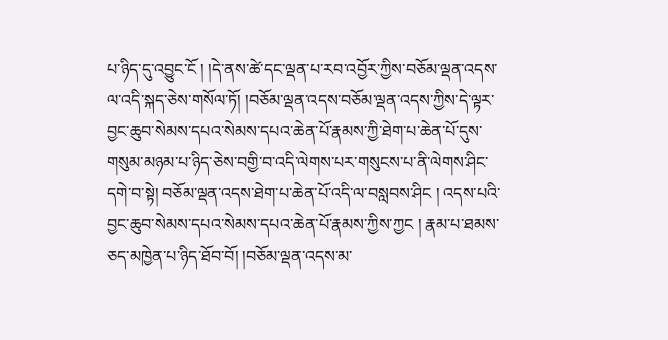པ་ཉིད་དུ་འབྱུང་ངོ ། །དེ་ནས་ཚེ་དང་ལྡན་པ་རབ་འབྱོར་ཀྱིས་བཅོམ་ལྡན་འདས་ལ་འདི་སྐད་ཅེས་གསོལ་ཏོ། །བཅོམ་ལྡན་འདས་བཅོམ་ལྡན་འདས་ཀྱིས་དེ་ལྟར་བྱང་ཆུབ་སེམས་དཔའ་སེམས་དཔའ་ཆེན་པོ་རྣམས་ཀྱི་ཐེག་པ་ཆེན་པོ་དུས་གསུམ་མཉམ་པ་ཉིད་ཅེས་བགྱི་བ་འདི་ལེགས་པར་གསུངས་པ་ནི་ལེགས་ཤིང་དགེ་བ་སྟེ། བཅོམ་ལྡན་འདས་ཐེག་པ་ཆེན་པོ་འདི་ལ་བསླབས་ཤིང ། འདས་པའི་བྱང་ཆུབ་སེམས་དཔའ་སེམས་དཔའ་ཆེན་པོ་རྣམས་ཀྱིས་ཀྱང ། རྣམ་པ་ཐམས་ཅད་མཁྱེན་པ་ཉིད་ཐོབ་བོ། །བཅོམ་ལྡན་འདས་མ་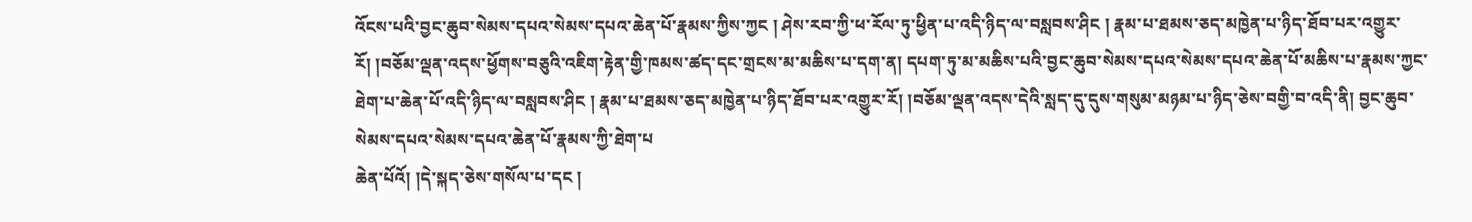འོངས་པའི་བྱང་ཆུབ་སེམས་དཔའ་སེམས་དཔའ་ཆེན་པོ་རྣམས་ཀྱིས་ཀྱང ། ཤེས་རབ་ཀྱི་ཕ་རོལ་ཏུ་ཕྱིན་པ་འདི་ཉིད་ལ་བསླབས་ཤིང ། རྣམ་པ་ཐམས་ཅད་མཁྱེན་པ་ཉིད་ཐོབ་པར་འགྱུར་རོ། །བཅོམ་ལྡན་འདས་ཕྱོགས་བཅུའི་འཇིག་རྟེན་གྱི་ཁམས་ཚད་དང་གྲངས་མ་མཆིས་པ་དག་ན། དཔག་ཏུ་མ་མཆིས་པའི་བྱང་ཆུབ་སེམས་དཔའ་སེམས་དཔའ་ཆེན་པོ་མཆིས་པ་རྣམས་ཀྱང་ཐེག་པ་ཆེན་པོ་འདི་ཉིད་ལ་བསླབས་ཤིང ། རྣམ་པ་ཐམས་ཅད་མཁྱེན་པ་ཉིད་ཐོབ་པར་འགྱུར་རོ། །བཅོམ་ལྡན་འདས་དེའི་སླད་དུ་དུས་གསུམ་མཉམ་པ་ཉིད་ཅེས་བགྱི་བ་འདི་ནི། བྱང་ཆུབ་སེམས་དཔའ་སེམས་དཔའ་ཆེན་པོ་རྣམས་ཀྱི་ཐེག་པ
ཆེན་པོའོ། །དེ་སྐད་ཅེས་གསོལ་པ་དང །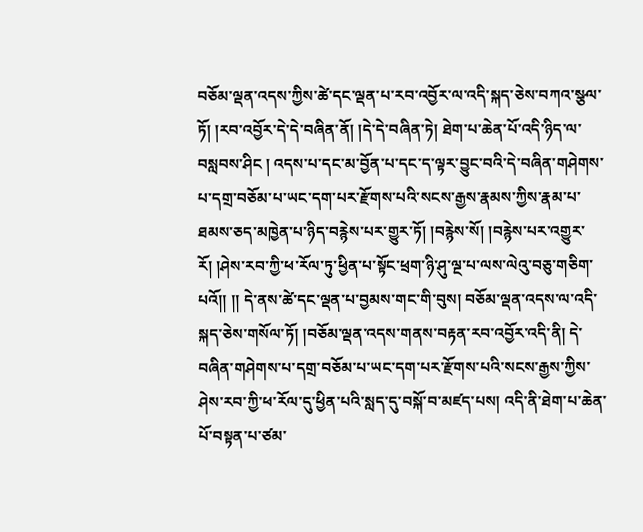བཅོམ་ལྡན་འདས་ཀྱིས་ཚེ་དང་ལྡན་པ་རབ་འབྱོར་ལ་འདི་སྐད་ཅེས་བཀའ་སྩལ་ཏོ། །རབ་འབྱོར་དེ་དེ་བཞིན་ནོ། །དེ་དེ་བཞིན་ཏེ། ཐེག་པ་ཆེན་པོ་འདི་ཉིད་ལ་བསླབས་ཤིང ། འདས་པ་དང་མ་བྱོན་པ་དང་ད་ལྟར་བྱུང་བའི་དེ་བཞིན་གཤེགས་པ་དགྲ་བཅོམ་པ་ཡང་དག་པར་རྫོགས་པའི་སངས་རྒྱས་རྣམས་ཀྱིས་རྣམ་པ་ཐམས་ཅད་མཁྱེན་པ་ཉིད་བརྙེས་པར་གྱུར་ཏོ། །བརྙེས་སོ། །བརྙེས་པར་འགྱུར་རོ། །ཤེས་རབ་ཀྱི་ཕ་རོལ་ཏུ་ཕྱིན་པ་སྟོང་ཕྲག་ཉི་ཤུ་ལྔ་པ་ལས་ལེའུ་བཅུ་གཅིག་པའོ།། །། དེ་ནས་ཚེ་དང་ལྡན་པ་བྱམས་གང་གི་བུས། བཅོམ་ལྡན་འདས་ལ་འདི་སྐད་ཅེས་གསོལ་ཏོ། །བཅོམ་ལྡན་འདས་གནས་བརྟན་རབ་འབྱོར་འདི་ནི། དེ་བཞིན་གཤེགས་པ་དགྲ་བཅོམ་པ་ཡང་དག་པར་རྫོགས་པའི་སངས་རྒྱས་ཀྱིས་ཤེས་རབ་ཀྱི་ཕ་རོལ་དུ་ཕྱིན་པའི་སླད་དུ་བསྐོ་བ་མཛད་པས། འདི་ནི་ཐེག་པ་ཆེན་པོ་བསྟན་པ་ཙམ་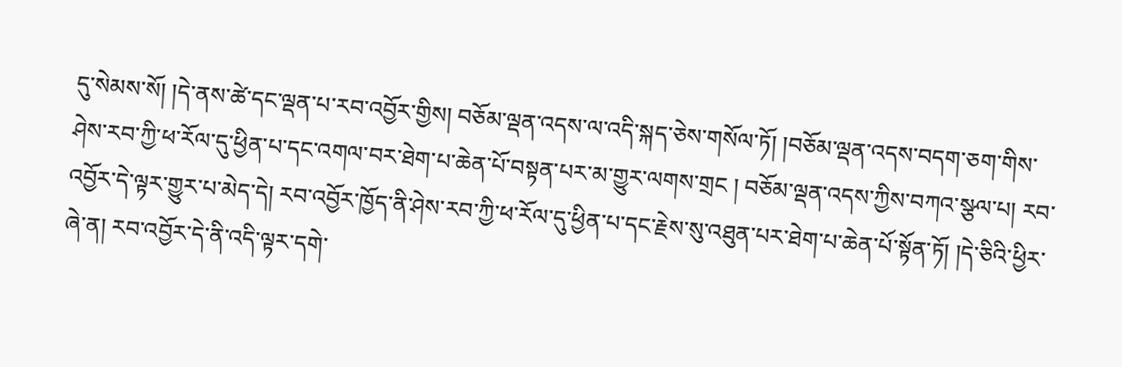དུ་སེམས་སོ། །དེ་ནས་ཚེ་དང་ལྡན་པ་རབ་འབྱོར་གྱིས། བཅོམ་ལྡན་འདས་ལ་འདི་སྐད་ཅེས་གསོལ་ཏོ། །བཅོམ་ལྡན་འདས་བདག་ཅག་གིས་ཤེས་རབ་ཀྱི་ཕ་རོལ་དུ་ཕྱིན་པ་དང་འགལ་བར་ཐེག་པ་ཆེན་པོ་བསྟན་པར་མ་གྱུར་ལགས་གྲང ། བཅོམ་ལྡན་འདས་ཀྱིས་བཀའ་སྩལ་པ། རབ་འབྱོར་དེ་ལྟར་གྱུར་པ་མེད་དེ། རབ་འབྱོར་ཁྱོད་ནི་ཤེས་རབ་ཀྱི་ཕ་རོལ་དུ་ཕྱིན་པ་དང་རྗེས་སུ་འཐུན་པར་ཐེག་པ་ཆེན་པོ་སྟོན་ཏོ། །དེ་ཅིའི་ཕྱིར་ཞེ་ན། རབ་འབྱོར་དེ་ནི་འདི་ལྟར་དགེ་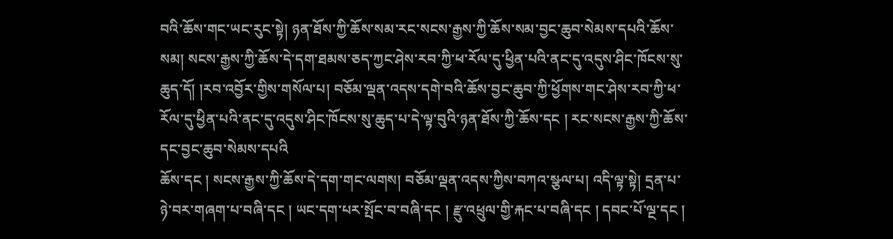བའི་ཆོས་གང་ཡང་རུང་སྟེ། ཉན་ཐོས་ཀྱི་ཆོས་སམ་རང་སངས་རྒྱས་ཀྱི་ཆོས་སམ་བྱང་ཆུབ་སེམས་དཔའི་ཆོས་སམ། སངས་རྒྱས་ཀྱི་ཆོས་དེ་དག་ཐམས་ཅད་ཀྱང་ཤེས་རབ་ཀྱི་ཕ་རོལ་དུ་ཕྱིན་པའི་ནང་དུ་འདུས་ཤིང་ཁོངས་སུ་ཆུད་དོ། །རབ་འབྱོར་གྱིས་གསོལ་པ། བཅོམ་ལྡན་འདས་དགེ་བའི་ཆོས་བྱང་ཆུབ་ཀྱི་ཕྱོགས་གང་ཤེས་རབ་ཀྱི་ཕ་རོལ་དུ་ཕྱིན་པའི་ནང་དུ་འདུས་ཤིང་ཁོངས་སུ་ཆུད་པ་དེ་ལྟ་བུའི་ཉན་ཐོས་ཀྱི་ཆོས་དང ། རང་སངས་རྒྱས་ཀྱི་ཆོས་དང་བྱང་ཆུབ་སེམས་དཔའི
ཆོས་དང ། སངས་རྒྱས་ཀྱི་ཆོས་དེ་དག་གང་ལགས། བཅོམ་ལྡན་འདས་ཀྱིས་བཀའ་སྩལ་པ། འདི་ལྟ་སྟེ། དྲན་པ་ཉེ་བར་གཞག་པ་བཞི་དང ། ཡང་དག་པར་སྤོང་བ་བཞི་དང ། རྫུ་འཕྲུལ་གྱི་རྐང་པ་བཞི་དང ། དབང་པོ་ལྔ་དང །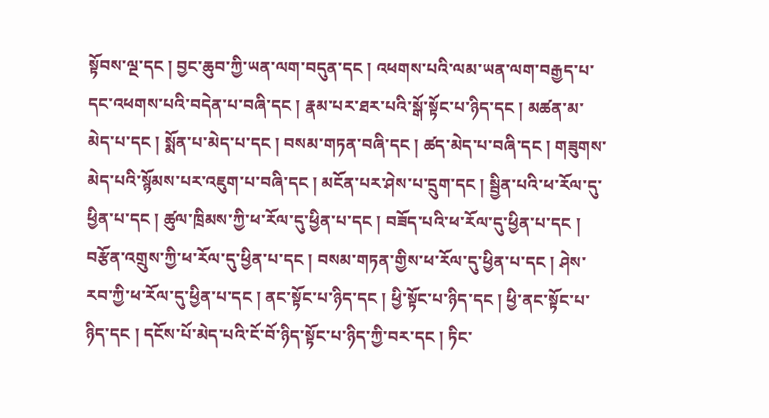སྟོབས་ལྔ་དང ། བྱང་ཆུབ་ཀྱི་ཡན་ལག་བདུན་དང ། འཕགས་པའི་ལམ་ཡན་ལག་བརྒྱད་པ་དང་འཕགས་པའི་བདེན་པ་བཞི་དང ། རྣམ་པར་ཐར་པའི་སྒོ་སྟོང་པ་ཉིད་དང ། མཚན་མ་མེད་པ་དང ། སྨོན་པ་མེད་པ་དང ། བསམ་གཏན་བཞི་དང ། ཚད་མེད་པ་བཞི་དང ། གཟུགས་མེད་པའི་སྙོམས་པར་འཇུག་པ་བཞི་དང ། མངོན་པར་ཤེས་པ་དྲུག་དང ། སྦྱིན་པའི་ཕ་རོལ་དུ་ཕྱིན་པ་དང ། ཚུལ་ཁྲིམས་ཀྱི་ཕ་རོལ་དུ་ཕྱིན་པ་དང ། བཟོད་པའི་ཕ་རོལ་དུ་ཕྱིན་པ་དང ། བརྩོན་འགྲུས་ཀྱི་ཕ་རོལ་དུ་ཕྱིན་པ་དང ། བསམ་གཏན་གྱིས་ཕ་རོལ་དུ་ཕྱིན་པ་དང ། ཤེས་རབ་ཀྱི་ཕ་རོལ་དུ་ཕྱིན་པ་དང ། ནང་སྟོང་པ་ཉིད་དང ། ཕྱི་སྟོང་པ་ཉིད་དང ། ཕྱི་ནང་སྟོང་པ་ཉིད་དང ། དངོས་པོ་མེད་པའི་ངོ་བོ་ཉིད་སྟོང་པ་ཉིད་ཀྱི་བར་དང ། ཏིང་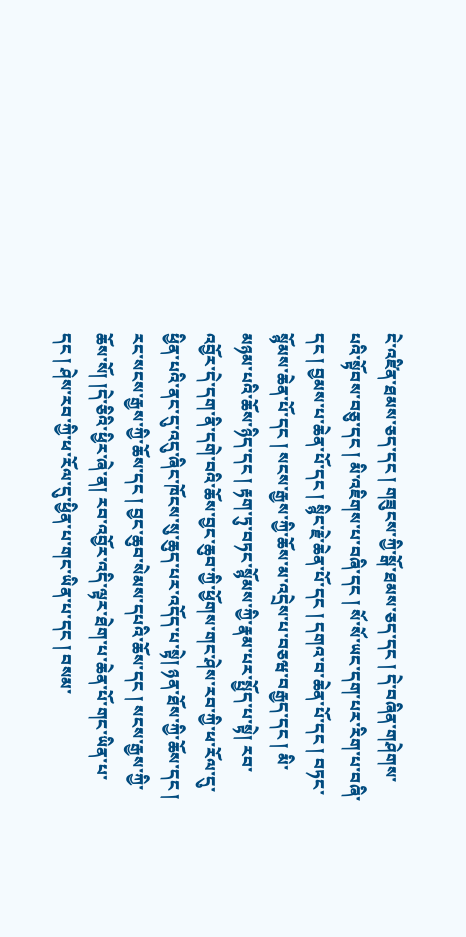ངེ་འཛིན་ཐམས་ཅད་དང ། གཟུངས་ཀྱི་སྒོ་ཐམས་ཅད་དང ། དེ་བཞིན་གཤེགས་པའི་སྟོབས་བཅུ་དང ། མི་འཇིགས་པ་བཞི་དང ། སོ་སོ་ཡང་དག་པར་རིག་པ་བཞི་དང ། བྱམས་པ་ཆེན་པོ་དང ། སྙིང་རྗེ་ཆེན་པོ་དང ། དགའ་བ་ཆེན་པོ་དང ། བཏང་སྙོམས་ཆེན་པོ་དང ། སངས་རྒྱས་ཀྱི་ཆོས་མ་འདྲེས་པ་བཅཝ་བརྒྱད་དང ། མི་མཉམ་པའི་ཆོས་ཉིད་དང ། རྟག་ཏུ་བཏང་སྙོམས་ཀྱི་རྣམ་པར་སྤྱོད་པ་སྟེ། རབ་འབྱོར་དེ་དག་ནི་དགེ་བའི་ཆོས་བྱང་ཆུབ་ཀྱི་ཕྱོགས་གང་ཤེས་རབ་ཀྱི་ཕ་རོལ་དུ་ཕྱིན་པའི་ནང་དུ་འདུ་ཞིང་ཁོངས་སུ་ཆུད་པར་འདོད་པ་སྟེ། ཉན་ཐོས་ཀྱི་ཆོས་དང ། རང་སངས་རྒྱས་ཀྱི་ཆོས་དང ། བྱང་ཆུབ་སེམས་དཔའི་ཆོས་དང ། སངས་རྒྱས་ཀྱི་ཆོས་སོ། །དེ་ཅིའི་ཕྱིར་ཞེ་ན། རབ་འབྱོར་འདི་ལྟར་ཐེག་པ་ཆེན་པོ་གང་ཡིན་པ་དང ། ཤེས་རབ་ཀྱི་ཕ་རོལ་དུ་ཕྱིན་པ་གང་ཡིན་པ་དང ། བསམ་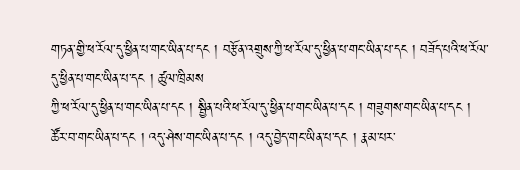གཏན་གྱི་ཕ་རོལ་དུ་ཕྱིན་པ་གང་ཡིན་པ་དང ། བརྩོན་འགྲུས་ཀྱི་ཕ་རོལ་དུ་ཕྱིན་པ་གང་ཡིན་པ་དང ། བཟོད་པའི་ཕ་རོལ་དུ་ཕྱིན་པ་གང་ཡིན་པ་དང ། ཚུལ་ཁྲིམས
ཀྱི་ཕ་རོལ་དུ་ཕྱིན་པ་གང་ཡིན་པ་དང ། སྦྱིན་པའི་ཕ་རོལ་དུ་ཕྱིན་པ་གང་ཡིན་པ་དང ། གཟུགས་གང་ཡིན་པ་དང ། ཚོར་བ་གང་ཡིན་པ་དང ། འདུ་ཤེས་གང་ཡིན་པ་དང ། འདུ་བྱེད་གང་ཡིན་པ་དང ། རྣམ་པར་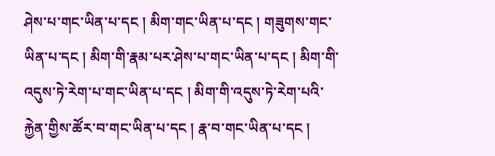ཤེས་པ་གང་ཡིན་པ་དང ། མིག་གང་ཡིན་པ་དང ། གཟུགས་གང་ཡིན་པ་དང ། མིག་གི་རྣམ་པར་ཤེས་པ་གང་ཡིན་པ་དང ། མིག་གི་འདུས་ཏེ་རེག་པ་གང་ཡིན་པ་དང ། མིག་གི་འདུས་ཏེ་རེག་པའི་རྐྱེན་གྱིས་ཚོར་བ་གང་ཡིན་པ་དང ། རྣ་བ་གང་ཡིན་པ་དང །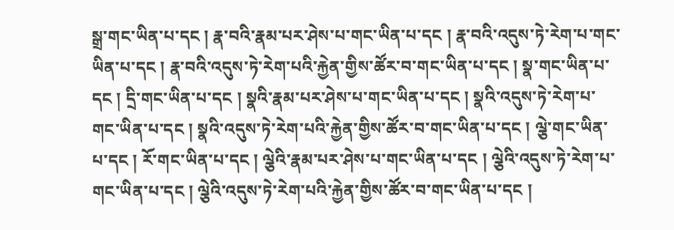སྒྲ་གང་ཡིན་པ་དང ། རྣ་བའི་རྣམ་པར་ཤེས་པ་གང་ཡིན་པ་དང ། རྣ་བའི་འདུས་ཏེ་རེག་པ་གང་ཡིན་པ་དང ། རྣ་བའི་འདུས་ཏེ་རེག་པའི་རྐྱེན་གྱིས་ཚོར་བ་གང་ཡིན་པ་དང ། སྣ་གང་ཡིན་པ་དང ། དྲི་གང་ཡིན་པ་དང ། སྣའི་རྣམ་པར་ཤེས་པ་གང་ཡིན་པ་དང ། སྣའི་འདུས་ཏེ་རེག་པ་གང་ཡིན་པ་དང ། སྣའི་འདུས་ཏེ་རེག་པའི་རྐྱེན་གྱིས་ཚོར་བ་གང་ཡིན་པ་དང ། ལྕེ་གང་ཡིན་པ་དང ། རོ་གང་ཡིན་པ་དང ། ལྕེའི་རྣམ་པར་ཤེས་པ་གང་ཡིན་པ་དང ། ལྕེའི་འདུས་ཏེ་རེག་པ་གང་ཡིན་པ་དང ། ལྕེའི་འདུས་ཏེ་རེག་པའི་རྐྱེན་གྱིས་ཚོར་བ་གང་ཡིན་པ་དང །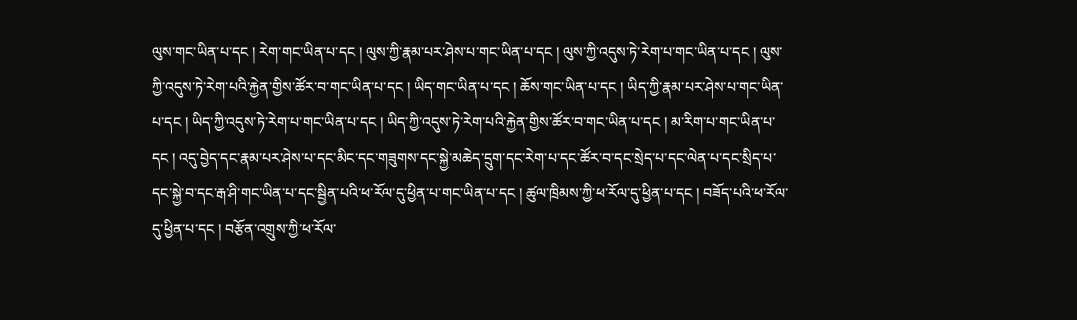ལུས་གང་ཡིན་པ་དང ། རེག་གང་ཡིན་པ་དང ། ལུས་ཀྱི་རྣམ་པར་ཤེས་པ་གང་ཡིན་པ་དང ། ལུས་ཀྱི་འདུས་ཏེ་རེག་པ་གང་ཡིན་པ་དང ། ལུས་ཀྱི་འདུས་ཏེ་རེག་པའི་རྐྱེན་གྱིས་ཚོར་བ་གང་ཡིན་པ་དང ། ཡིད་གང་ཡིན་པ་དང ། ཆོས་གང་ཡིན་པ་དང ། ཡིད་ཀྱི་རྣམ་པར་ཤེས་པ་གང་ཡིན་པ་དང ། ཡིད་ཀྱི་འདུས་ཏེ་རེག་པ་གང་ཡིན་པ་དང ། ཡིད་ཀྱི་འདུས་ཏེ་རེག་པའི་རྐྱེན་གྱིས་ཚོར་བ་གང་ཡིན་པ་དང ། མ་རིག་པ་གང་ཡིན་པ་དང ། འདུ་བྱེད་དང་རྣམ་པར་ཤེས་པ་དང་མིང་དང་གཟུགས་དང་སྐྱེ་མཆེད་དྲུག་དང་རེག་པ་དང་ཚོར་བ་དང་སྲེད་པ་དང་ལེན་པ་དང་སྲིད་པ་དང་སྐྱེ་བ་དང་རྒ་ཤི་གང་ཡིན་པ་དང་སྦྱིན་པའི་ཕ་རོལ་དུ་ཕྱིན་པ་གང་ཡིན་པ་དང ། ཚུལ་ཁྲིམས་ཀྱི་ཕ་རོལ་དུ་ཕྱིན་པ་དང ། བཟོད་པའི་ཕ་རོལ་དུ་ཕྱིན་པ་དང ། བརྩོན་འགྲུས་ཀྱི་ཕ་རོལ་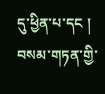དུ་ཕྱིན་པ་དང ། བསམ་གཏན་གྱི་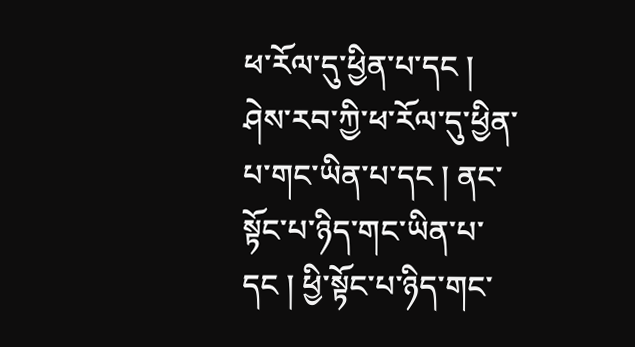ཕ་རོལ་དུ་ཕྱིན་པ་དང ། ཤེས་རབ་ཀྱི་ཕ་རོལ་དུ་ཕྱིན་པ་གང་ཡིན་པ་དང ། ནང་སྟོང་པ་ཉིད་གང་ཡིན་པ་དང ། ཕྱི་སྟོང་པ་ཉིད་གང་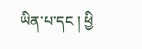ཡིན་པ་དང ། ཕྱི